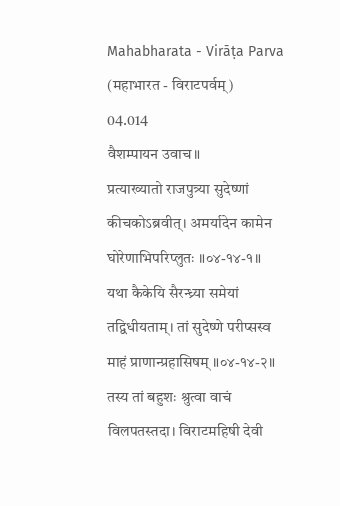Mahabharata - Virāṭa Parva (महाभारत - विराटपर्वम्)
04.014
वैशम्पायन उवाच॥
प्रत्याख्यातो राजपुत्र्या सुदेष्णां कीचकोऽब्रवीत्। अमर्यादेन कामेन घोरेणाभिपरिप्लुतः ॥०४-१४-१॥
यथा कैकेयि सैरन्ध्र्या समेयां तद्विधीयताम्। तां सुदेष्णे परीप्सस्व माहं प्राणान्प्रहासिषम् ॥०४-१४-२॥
तस्य तां बहुशः श्रुत्वा वाचं विलपतस्तदा। विराटमहिषी देवी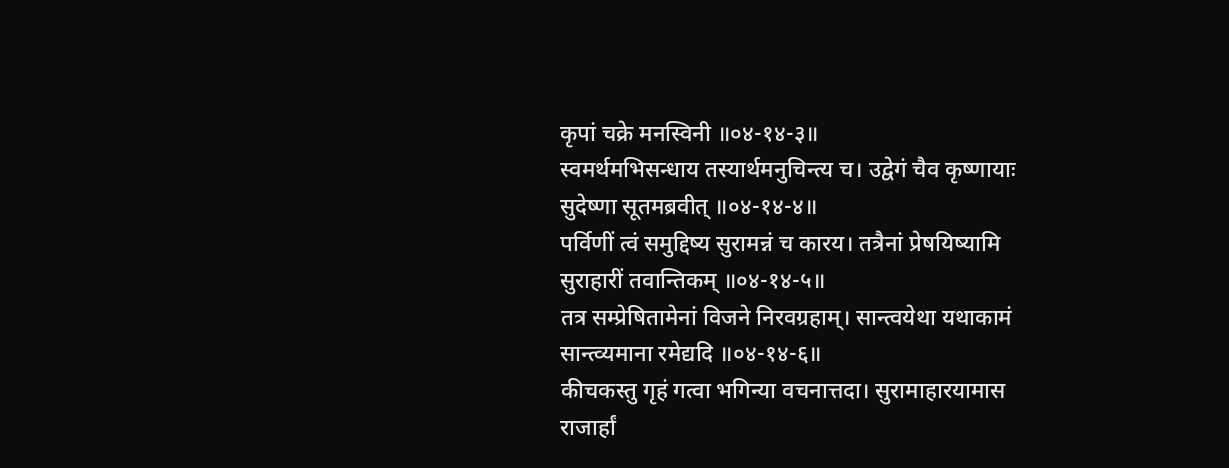कृपां चक्रे मनस्विनी ॥०४-१४-३॥
स्वमर्थमभिसन्धाय तस्यार्थमनुचिन्त्य च। उद्वेगं चैव कृष्णायाः सुदेष्णा सूतमब्रवीत् ॥०४-१४-४॥
पर्विणीं त्वं समुद्दिष्य सुरामन्नं च कारय। तत्रैनां प्रेषयिष्यामि सुराहारीं तवान्तिकम् ॥०४-१४-५॥
तत्र सम्प्रेषितामेनां विजने निरवग्रहाम्। सान्त्वयेथा यथाकामं सान्त्व्यमाना रमेद्यदि ॥०४-१४-६॥
कीचकस्तु गृहं गत्वा भगिन्या वचनात्तदा। सुरामाहारयामास राजार्हां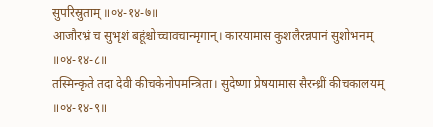सुपरिस्रुताम् ॥०४-१४-७॥
आजौरभ्रं च सुभृशं बहूंश्चोच्चावचान्मृगान्। कारयामास कुशलैरन्नपानं सुशोभनम् ॥०४-१४-८॥
तस्मिन्कृते तदा देवी कीचकेनोपमन्त्रिता। सुदेष्णा प्रेषयामास सैरन्ध्रीं कीचकालयम् ॥०४-१४-९॥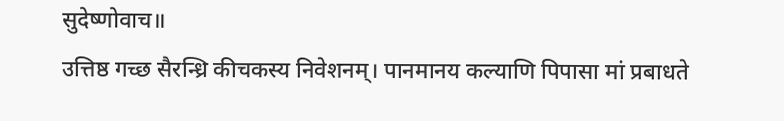सुदेष्णोवाच॥
उत्तिष्ठ गच्छ सैरन्ध्रि कीचकस्य निवेशनम्। पानमानय कल्याणि पिपासा मां प्रबाधते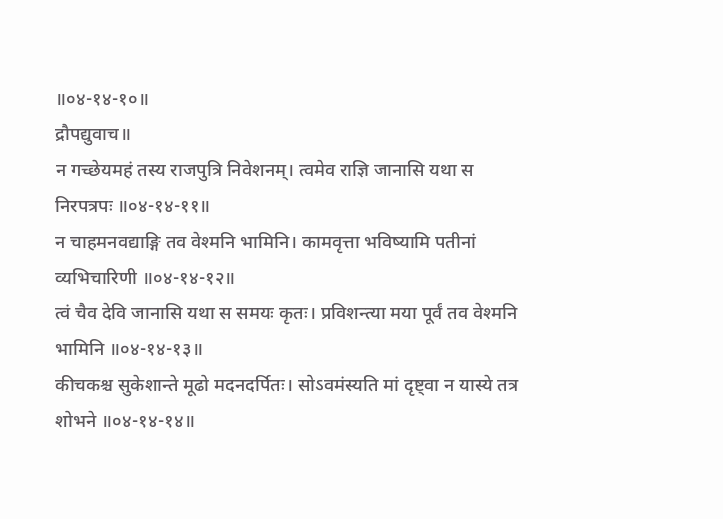॥०४-१४-१०॥
द्रौपद्युवाच॥
न गच्छेयमहं तस्य राजपुत्रि निवेशनम्। त्वमेव राज्ञि जानासि यथा स निरपत्रपः ॥०४-१४-११॥
न चाहमनवद्याङ्गि तव वेश्मनि भामिनि। कामवृत्ता भविष्यामि पतीनां व्यभिचारिणी ॥०४-१४-१२॥
त्वं चैव देवि जानासि यथा स समयः कृतः। प्रविशन्त्या मया पूर्वं तव वेश्मनि भामिनि ॥०४-१४-१३॥
कीचकश्च सुकेशान्ते मूढो मदनदर्पितः। सोऽवमंस्यति मां दृष्ट्वा न यास्ये तत्र शोभने ॥०४-१४-१४॥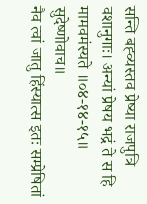सन्ति बह्व्यस्तव प्रेष्या राजपुत्रि वशानुगाः। अन्यां प्रेषय भद्रं ते स हि मामवमंस्यते ॥०४-१४-१५॥
सुदेष्णोवाच॥
नैव त्वां जातु हिंस्यात्स इतः सम्प्रेषितां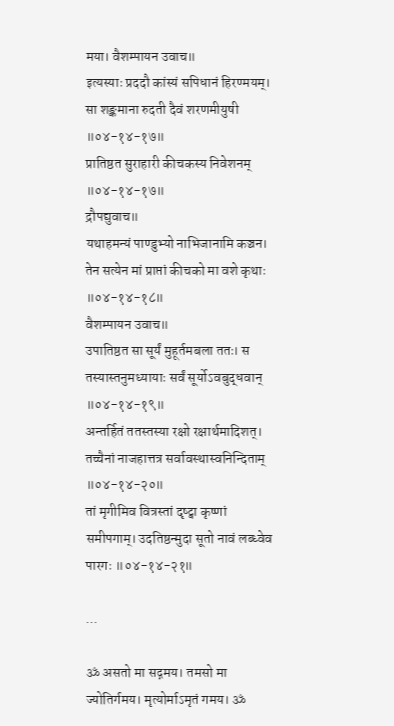मया। वैशम्पायन उवाच॥
इत्यस्याः प्रददौ कांस्यं सपिधानं हिरण्मयम्। सा शङ्कमाना रुदती दैवं शरणमीयुषी ॥०४-१४-१७॥
प्रातिष्ठत सुराहारी कीचकस्य निवेशनम् ॥०४-१४-१७॥
द्रौपद्युवाच॥
यथाहमन्यं पाण्डुभ्यो नाभिजानामि कञ्चन। तेन सत्येन मां प्राप्तां कीचको मा वशे कृथाः ॥०४-१४-१८॥
वैशम्पायन उवाच॥
उपातिष्ठत सा सूर्यं मुहूर्तमबला ततः। स तस्यास्तनुमध्यायाः सर्वं सूर्योऽवबुद्धवान् ॥०४-१४-१९॥
अन्तर्हितं ततस्तस्या रक्षो रक्षार्थमादिशत्। तच्चैनां नाजहात्तत्र सर्वावस्थास्वनिन्दिताम् ॥०४-१४-२०॥
तां मृगीमिव वित्रस्तां दृष्ट्वा कृष्णां समीपगाम्। उदतिष्ठन्मुदा सूतो नावं लब्ध्वेव पारगः ॥०४-१४-२१॥

...

ॐ असतो मा सद्गमय। तमसो मा ज्योतिर्गमय। मृत्योर्माऽमृतं गमय। ॐ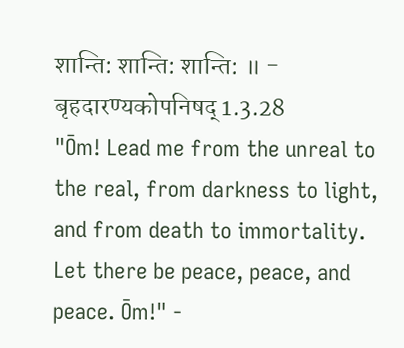शान्ति: शान्ति: शान्ति: ॥ - बृहदारण्यकोपनिषद् 1.3.28
"Ōm! Lead me from the unreal to the real, from darkness to light, and from death to immortality. Let there be peace, peace, and peace. Ōm!" -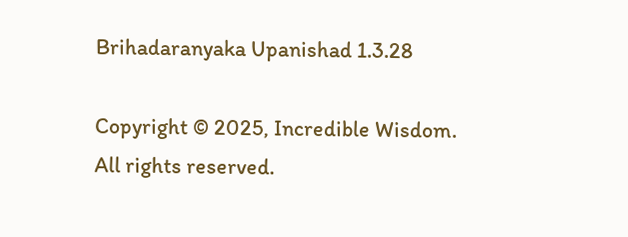Brihadaranyaka Upanishad 1.3.28

Copyright © 2025, Incredible Wisdom.
All rights reserved.